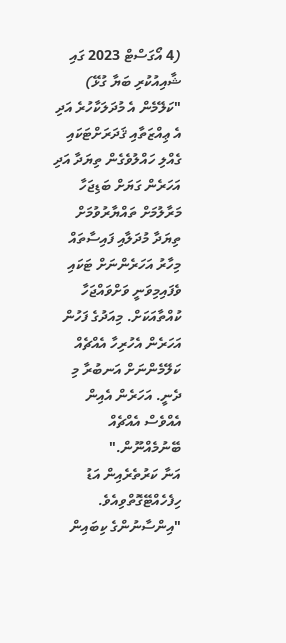(4 އޯގަސްޓް 2023 ގައި ޝާއިއުކުރި ބަޔާ ގުޅޭ)
"ކަލޭމެން އެ މުދަލަކާހުރެ އަދި އެ ޢިއްޒަތާއި ޤަދަރަށްޓަކައި ގެއްލި ހައްލުވެގެން ތިޔަދާ އަދި އަހަރެން ގަޔަށް ބަޑިޖަހާ މަރާލުމަށް ތައްޔާރުވުމަށް ތިޔަދާ މުދަލާއި ފައިސާތައް މިހާރު އަހަރެންނަށް ޓަކައި ވެފައިމިވަނީ ވަށްވައްޖަހާ ކުއްތާއަކަށް. މިއަދުގެ ފަހުން އަހަރެން އެހުރިހާ އެއްޗެއް ކަލޭމެންނަށް އަނބުރާ މި ދެނީ. އަހަރެން އެއިން އެއްވެސް އެއްޗެއް ބޭނުމެއްނޫން."
އަނާ ކަރުތެރެއިން އަޑު ހިފެހެއްޓޭގޮތްވިއެވެ.
"އިންސާނުންގެ ކިބައިން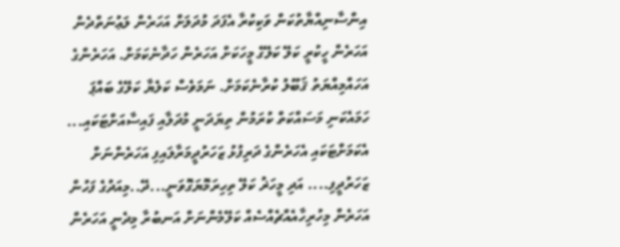އިންސާނިއްޔާތުކަން ވަކިކުރާ އެފަދަ މުދަލަށް އަހަރެން ލަޢުނަތްދެން އަހަރެން ހީކުރީ ކަލޭ ކަލޭގެ މީހަކަށް އަހަރެން ހަދާނެކަމަށް. އަހަރެންގެ އަހައްމިއްޔަތު ޤަބޫލު ކުރާނެކަމަށް. ނަމަވެސް ކަލެޔާ ކަލޭގެ ބައްޕަ ހަމައެކަނި މަސައްކަތް ކުރަމުން ތިޔަދަނީ މުދަލާއި ފައިސާއަށްޓަކައި... އެކަމަށްޓަކައި އެހަރެންގެ ދަރިފުޅު ޒަހަރުދީމަރާލައިފި އަހަރެންނަށް ޒަހަރުދީފި.... އަދި މީހަޜު ކަލޭ ތިހިރަމޮޔަގޮވަނީ...ދޭ..މިއަދުގެ ފަހުން އަހަރެން މިހުރިހާއެއްޗެއްސެއް ކަލޭމެންނަށް އަނބުރާ މިދެނީ އަހަރެން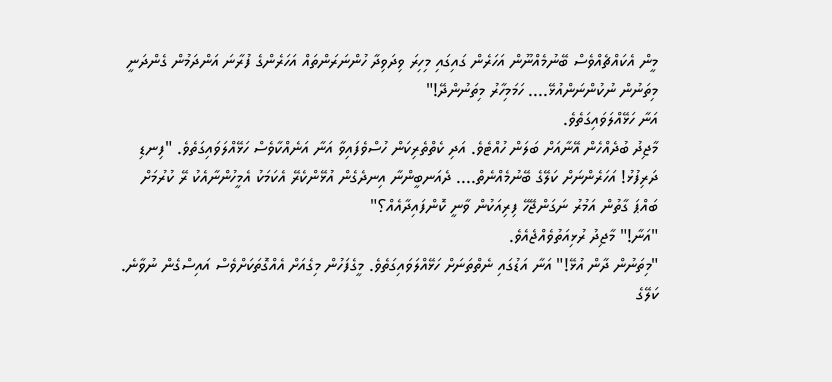މީން އެކައްޗެއްވެސް ބޭނުމެއްނޫން އަހަރެން ގައިގައި މިހިރަ ވިދަވިދާ ހުންނަރަންތައް އަހަރެންގެ ފުރާނަ އަންދަމުން ގެންދަނީ މިތަނުން ނުކުންނަންއުޅޭ.... ހަމަމިހާރު މިތަނުންދޭ!"
އަނާ ހަޅޭއްލަވައިގަތެވެ.
މާޖިދު ބުދެއްހެން އޭނާއަށް ބަލަން ހުއްޓެވެ. އަދި ކެތްތެރިކަން ހުސްވެފައިވާ އަނާ އަނެއްކާވެސް ހަޅޭއްލަވައިގަތެވެ. "ފިނޑި ދަރިފުޅު! އަހަރެންނަށް ކަލޭގެ ބޭނުމެއްނެތް.... ދެއަނބީންނާ އިނދެގެން އުޅޭންކެރޭ އެކަމަކު އެމީހުންނާއެކު ރޭ ކުރުމަށް ބައްޕަ ގާތުން އަމުރު ނަގަންޖޭހޭ ފިރިއަކުން ވާނީ ކޮންފައިދާއެއް؟"
"އަނާ!" މާޖިދު ރުޅިއަތުވެއްޖެއެވެ.
"މިތަނުން ދާން އުޅޭ!" އަނާ އަޑުގައި ނެތްތަނަށް ހަޅޭއްލަވައިގަތެވެ. މީގެފަހުން މިގެއަށް އެއްގޮތަކަށްވެސް އައިސްގެން ނުވާނެ. ކަލޭގެ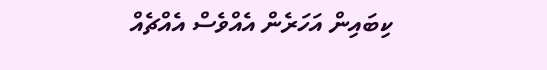ކިބައިން އަހަރެން އެއްވެސް އެއްޗެއް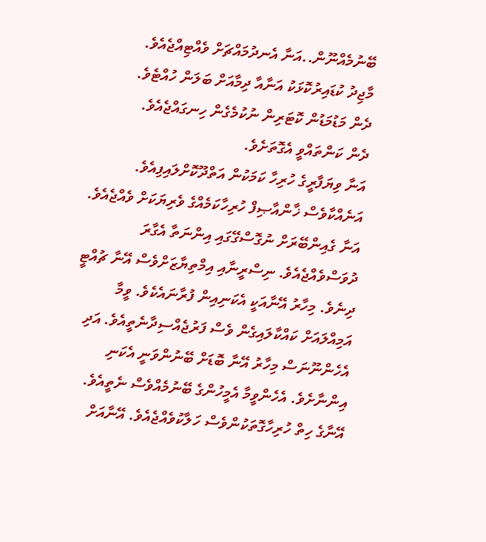ބޭނުމެއްނޫން..އަނާ އެނދުމައްޗަށް ވެއްޓިއްޖެއެވެ.
މާޖިދު ކުޑައިރުކޮޅަކު އަނާއާ ދިމާއަށް ބަލަން ހުއްޓެވެ.
ދެން މަޑުމަޑުން ކޮޓަރިން ނުކުމެގެން ހިނގައްޖެއެވެ.
ދެން ކަންތައްވީ އެގޮތަށެވެ.
އަނާ ވިޔަފާރީގެ ހުރިހާ ކަމަކުން އަތްދޫކޮށްލައިފިއެވެ. އަނެއްކާވެސް ޚާންއާޞިފް ހުރިހާކަމެއްގެ ވެރިޔަކަށް ވެއްޖެއެވެ. އަނާ ގެއިންބޭރަށް ނުގޮސްގޭގައި އިންނަތާ އެގާރަ ދުވަސްވެއްޖެއެވެ. ނިސްރީނާއި އިމްތިޔާޒަށްވެސް އޭނާ ޗުއްޓީ ދިނެވެ. މިހާރު އޭނާއަކީ އެކަނިއިން ފުރާނައެކެވެ. ވީމާ އަމިއްލައަށް ކައްކާލައިގެން ވެސް ފަރުޖެއްސިދާނެތީއެވެ. އަދި އެހެންނޫނަސް މިހާރު އޭނާ ބޮޑަށް ބޭނުންވަނީ އެކަނި އިންނާށެވެ. އެހެންވީމާ އެމީހުންގެ ބޭނުމެއްވެސް ނެތީއެވެ. އޭނާގެ ހިތް ހުރިހާގޮތަކުންވެސް ހަލާކުވެއްޖެއެވެ. އޭނާއަށް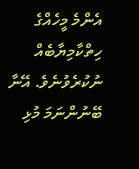އެންމެ މީހެއްގެ ހިތްކާމިޔާބެއް ނުކުރެވުނެވެ. އޭނާ ބޭނުންނަމަ މުޅި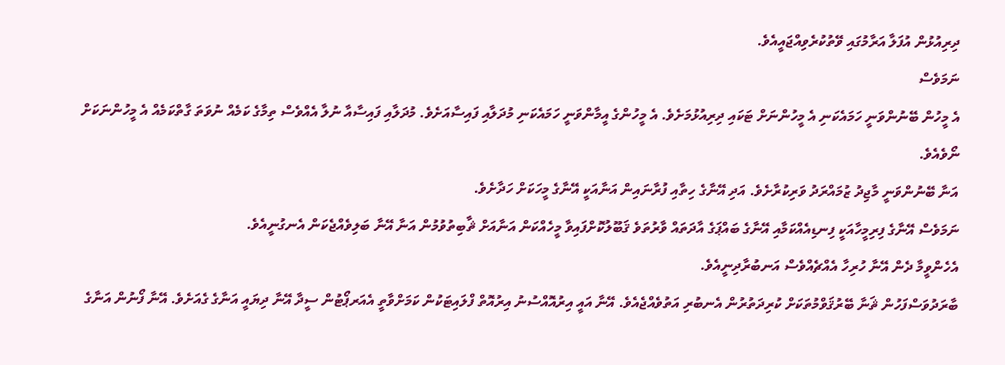ދިރިއުޅުން އުފަލާ އަރާމުގައި ވޭތުކުރެވިއްޖައީއެވެ.
ނަމަވެސް
އެ މީހުން ބޭނުންވަނީ ހަމައެކަނި އެ މީހުންނަށް ޓަކައި ދިރިއުޅުމަށެވެ. އެ މީހުންގެ އީމާންވަނީ ހަމައެކަނި މުދަލާއި ފައިސާއަށެވެ. މުދަލާއި ފައިސާއާ ނުލާ އެއްވެސް ތިމާގެ ކަމެއް ނުވަތަ ގާތްކަމެއް އެ މީހުންނަކަށް ނޯވެއެވެ.
އަނާ ބޭނުންވަނީ މާޖިދު ޒުމައްރަދު ވަރިކުރާށެވެ. އަދި އޭނާގެ ހިތާއި ފުރާނައިން އަނާއަކީ އޭނާގެ މީހަކަށް ހަދާށެވެ.
ނަމަވެސް އޭނާގެ ފިރިމީހާއަކީ ފިނޑިއެއްކަމާއި އޭނާގެ ބައްޕަގެ އާދަތައް ވާރުތަވެ ޤަބޫލުކޮށްފައިވާ މީހެއްކަން އަނާއަށް ޘާބިތުވުމުން އަނާ އޭނާ ބަލިވެއްޖެކަން އެނގުނީއެވެ.
އެހެންވީމާ ދެން އޭނާ ހުރިހާ އެއްޗެއްވެސް އަނބުރާދިނީއެވެ.
ބާރަދުވަސްފަހުން ޘަނާ ބޭރުޤަވްމުތަކަށް ކުރިދަތުރުން އެނބުރި އަތުވެއްޖެއެވެ. އޭނާ އައީ އިރުއޮއްސުނު އިރުއޮތް ފްލައިޓަކުން ކަމަށްވާތީ އެއަރޕޯޓުން ސީދާ އޭނާ ދިޔައީ އަނާގެ ގެއަށެވެ. އޭނާ ފޯނުން އަނާގެ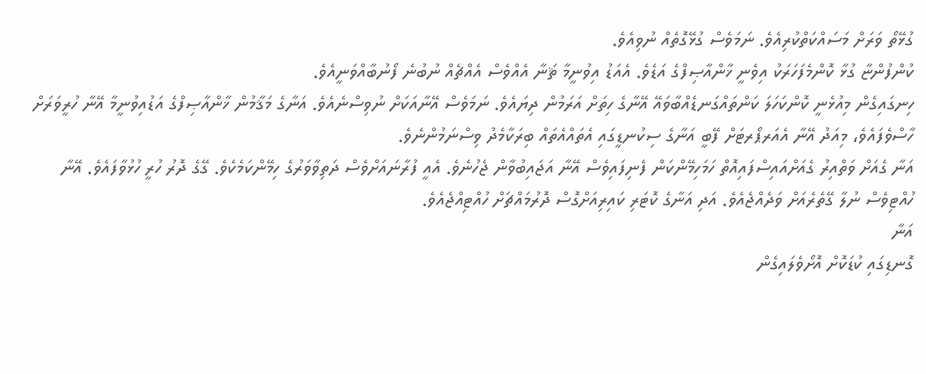ގުޅޭތޯ ވަރަށް މަސައްކަތްކުރިއެވެ. ނަމަވެސް ގުޅޭގޮތެއް ނުވިއެވެ.
ކުންފުންޏާ ގުޅާ ކޮންމެފަހަރަކު އިވެނީ ޚާންއާޞިފްގެ އަޑެވެ. އެއަޑު އިވުނީމާ ޘަނާ އެއްވެސް އެއްޗެއް ނުބުނެ ފޯނުބާއްވަނީއެވެ.
ހިނގައިގެން މިއުޅެނީ ކޮންކަހަލަ ކަންތައްގަނޑެއްބާވައޭ އޭނާގެ ހިތަށް އަރަމުން ދިޔައެވެ. ނަމަވެސް އޭނާއަކަށް ނުވިސްނެއެވެ. އަނާގެ މަޤާމުން ޚާންއާޞިފްގެ އަޑުއިވުނީމާ އޭނާ ހުރީވަރަށް ހާސްވެފައެވެ، މިއަދު އޭނާ އެއަރޕޯރޓަށް ފޭބީ އަނާގެ ސިކުނޑީގައި އެތައްއެތައް ބިރަކާމެދު ވިސްނަމުންނެވެ.
އަނާ ގެއަށް ވަތްއިރު ގެއަށްއައިސްފައިއޮތް ހަމަހިމޭންކަން ފެނިފައިވެސް އޭނާ އަޖައިބުވާން ޖެހުނެވެ. އެއީ ފުރާނައަށްވެސް ދަތިވާވަރުގެ ހިމޭންކަމެކެވެ. ގޭގެ ދޮރު ހުރީ ހުޅުވާފައެވެ. އޭނާ ހުއްޓިވެސް ނުލާ ގޭތެރެއަށް ވަދެއްޖެއެވެ. އަދި އަނާގެ ކޮޓަރި ކައިރިއަށްގޮސް ދޮރުމައްޗަށް ހުއްޓިއްޖެއެވެ.
އަނާ
ގޮނޑިގައި ކުޑަކޮށް އޮށޯވެލައިގެން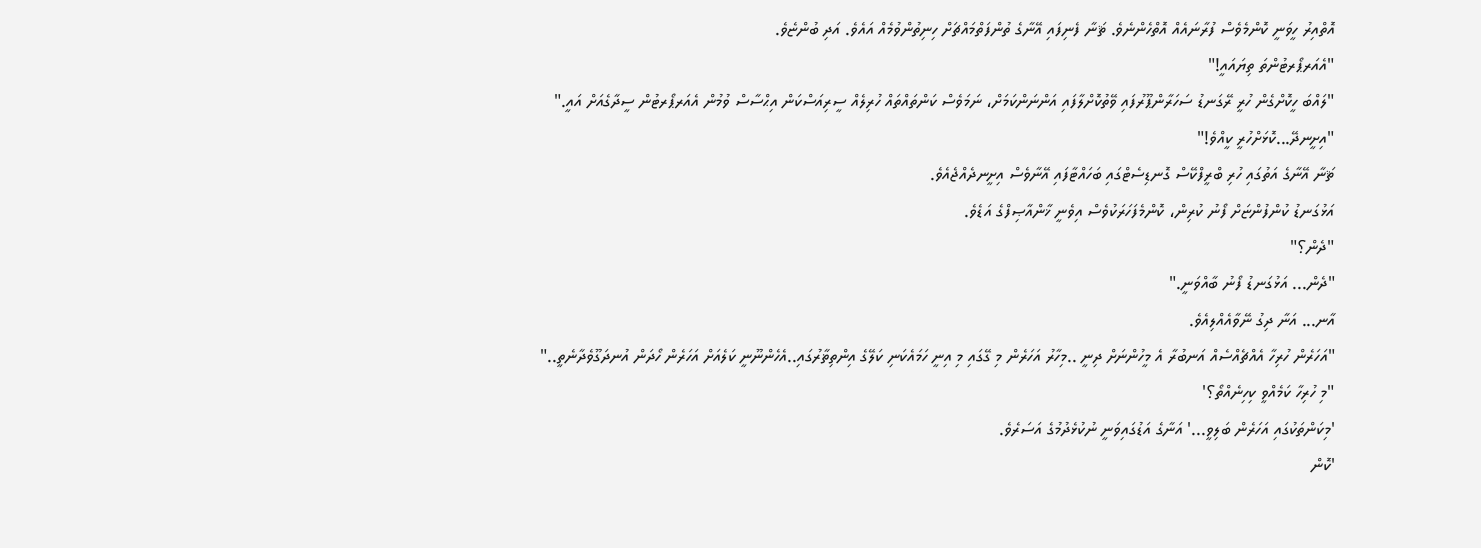އޮތްއިރު ހީވަނީ ކޮންމެވެސް ފުރާނައެއް އޮތްހެންނެވެ. ޘަނާ ފެނިފައި އޭނާގެ ތުންފަތްމައްޗަށް ހިނިތުންވުމެއް އައެވެ. އަދި ބުންޏެވެ.
"އެއަރޕޯރޓުންތަ ތިޔައައީ!"
"ލައްބަ ހީކޮށްގެން ހުރީ ރޭގަނޑު ސަހަރާންޕޫރުފައި ވޭތުކޮށްލާފައި އަންނަންކަމަށް، ނަމަވެސް ކަންތައްތައް ހުރިލެއް ސީރިއަސްކަން އިޙްސާސް ވުމުން އެއަރޕޯރޓުން ސީދާގެއަށް އައީ."
"އިށީނދޭ...ކޮޅަށްހުރީ ކީއްވެ!"
ޘަނާ އޭނާގެ އަތުގައި ހުރި ބްރީފްކޭސް ގޮނޑިސެޓްގައި ބަހައްޓާފައި އޭނާވެސް އިށީނދެއްޖެއެވެ.
އަޅުގަނޑު ކުންފުންޏަށް ފޯނު ކުރިން، ކޮންމެފަހަރަކުވެސް އިވެނީ ޚާންއާޞިފްގެ އަޑެވެ.
"ދެން؟"
"ދެން... އަޅުގަނޑު ފޯނު ބާއްވަނީ."
އާނ... އަނާ ދިގު ނޭވާއެއްލިއެވެ.
"އަހަރެން ހުރިހާ އެއްޗެއްސެއް އަނބުރާ އެ މީހުންނަށް ދިނީ ..މިހާރު އަހަރެން މި ގޭގައި މި އިނީ ހަމައެކަނި ކަލޭގެ އިންތިޡާރުގައި..އެހެންނޫނީ ކަލެއަށް އަހަރެން ހޯދަން އުނދަގޫވެދާނެތީ.."
"މި ހުރިހާ ކަމެއްވީ ކިހިނެއްތޯ؟'
'މިކަންތަކުގައި އަހަރެން ބަލިވީ...' އަނާގެ އަޑުގައިވަނީ ނުކުޅެދުމުގެ އަސަރެވެ.
'ކޮން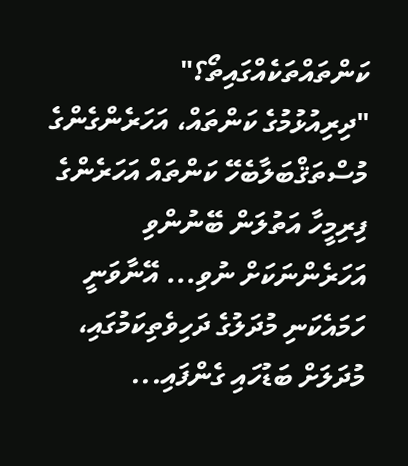ކަންތައްތަކެއްގައިތޯ؟"
"ދިރިއުޅުމުގެ ކަންތައް، އަހަރެންގެންގެ މުސްތަޤްބަލާބެހޭ ކަންތައް އަހަރެންގެ ފިރިމީހާ އަތުލަން ބޭނުންވި އަހަރެންނަކަށް ނުވި... އޭނާވަނީ ހަމައެކަނި މުދަލުގެ ދަހިވެތިކަމުގައި، މުދަލަށް ބަޑުހައި ގެންފައި...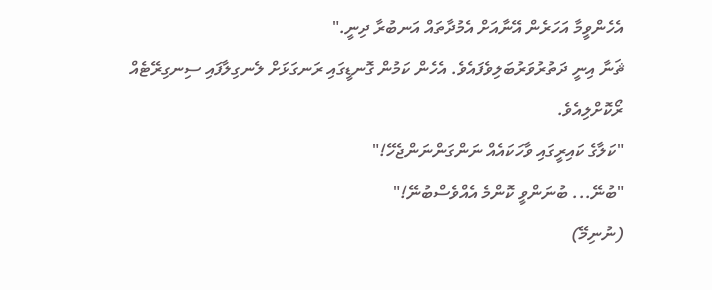އެހެންވީމާ އަހަރެން އޭނާއަށް އެމުދާތައް އަނބުރާ ދިނީ."
ޘަނާ އިނީ ދަތުރުވަރުބަލިވެފައެވެ. އެހެން ކަމުން ގޮނޑީގައި ރަނގަޅަށް ލެނގިލާފައި ސިނގިރޭޓެއް ރޯކޮށްލިއެވެ.
"ކަލާގެ ކައިރީގައި ވާހަކައެއް ނަންގަންނަންޖެހޭ!"
"ބުނޭ... ބުނަންވީ ކޮންމެ އެއްވެސްބުނޭ!"
(ނުނިމޭ)